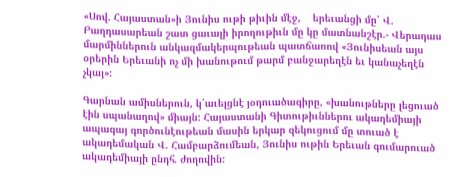«Սով. Հայաստան»ի Յունիս ութի թիւին մէջ,    երեւանցի մը՝ Վ. Բաղդասարեան շատ ցաւալի իրողութիւն մը կը մատնանշէր.- Վերադաս մարմիններուն անկազմակերպութեան պատճառով «Յունիսեան այս օրերին Երեւանի ոչ մի խանութում թարմ բանջարեղէն եւ կանաչեղէն չկայ»:

Գարնան ամիսներուն, կ՛աւելցնէ յօդուածագիրը, «խանութները լեցուած էին սպանաղով» միայն: Հայաստանի Գիտութիւններու ակադեմիայի ապագայ գործունէութեան մասին երկար զեկուցում մը տուած է ակադեմական Վ. Համբարձումեան, Յունիս ութին Երեւան գումարուած ակադեմիայի ընդհ. ժողովին: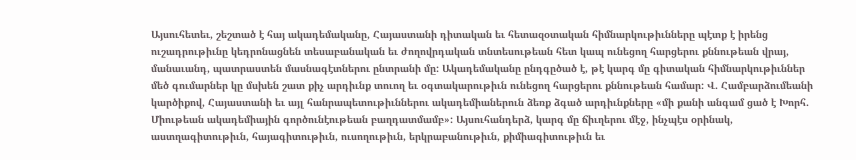Այսուհետեւ, շեշտած է հայ ակադեմականը, Հայաստանի դիտական եւ հետազօտական հիմնարկութիւնները պէտք է իրենց ուշադրութիւնը կեդրոնացնեն տեսաբանական եւ ժողովրդական տնտեսութեան հետ կապ ունեցող հարցերու քննութեան վրայ, մանաւանդ, պատրաստեն մասնագէտներու ընտրանի մը: Ակադեմականը ընդգըծած է, թէ կարգ մը գիտական հիմնարկութիւններ մեծ գումարներ կը մսխեն շատ քիչ արդիւնք տուող եւ օգտակարութիւն ունեցող հարցերու քննութեան համար: Վ. Համբարձումեանի կարծիքով, Հայաստանի եւ այլ հանրապետութիւններու ակադեմիաներուն ձեռք ձգած արդիւնքները «մի քանի անգամ ցած է Խորհ. Միութեան ակադեմիային գործունէութեան բաղդատմամբ»: Այսուհանդերձ, կարգ մը ճիւղերու մէջ, ինչպէս օրինակ, աստղագիտութիւն, հայագիտութիւն, ուսողութիւն, երկրաբանութիւն, քիմիագիտութիւն եւ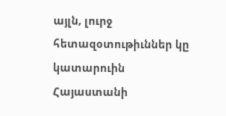այլն, լուրջ հետազօտութիւններ կը կատարուին Հայաստանի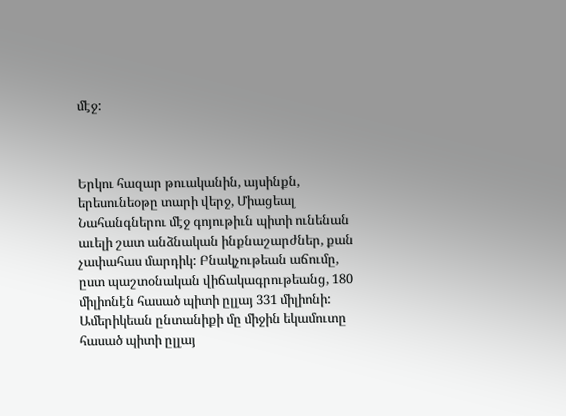մէջ:



Երկու հազար թուականին, այսինքն, երեսունեօթը տարի վերջ, Միացեալ Նահանգներու մէջ գոյութիւն պիտի ունենան աւելի շատ անձնական ինքնաշարժներ, քան չափահաս մարդիկ: Բնակչութեան աճումը, ըստ պաշտօնական վիճակագրութեանց, 180 միլիոնէն հասած պիտի ըլլայ 331 միլիոնի: Ամերիկեան ընտանիքի մը միջին եկամուտը հասած պիտի ըլլայ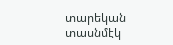տարեկան տասնմէկ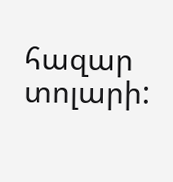հազար տոլարի: